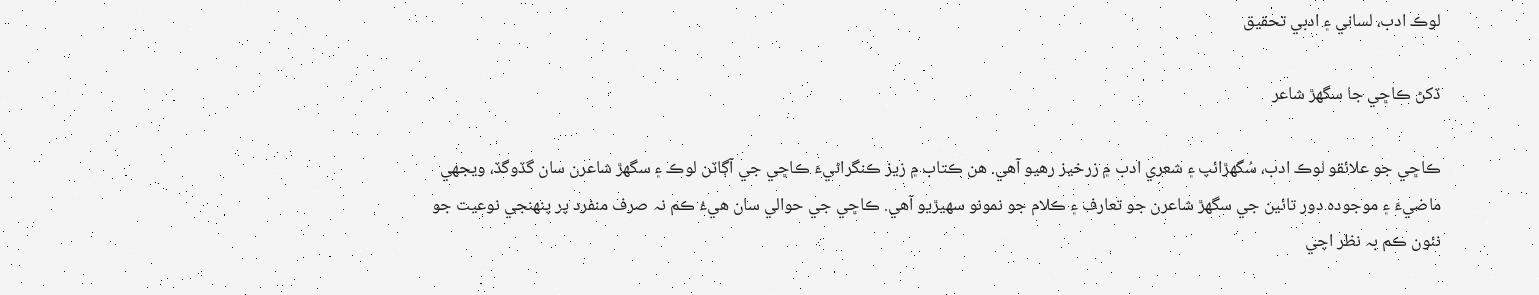لوڪ ادب، لساني ۽ ادبي تحقيق

ڏکڻ ڪاڇي جا سگهڙ شاعر

ڪاڇي جو علائقو لوڪ ادب، سُگهڙائپ ۽ شعري ادب ۾ زرخيز رهيو آهي. ھن ڪتاب ۾ زيز ڪنگراڻيءَ ڪاڇي جي آڳاٽن لوڪ ۽ سگهڙ شاعرن سان گڏوگڏ، ويجهي ماضيءَ ۽ موجودہ دور تائين جي سگهڙ شاعرن جو تعارف ۽ ڪلام جو نمونو سھيڙيو آھي. ڪاڇي جي حوالي سان هيءُ ڪم نہ صرف منفرد پر پنھنجي نوعيت جو نئون ڪم بہ نظر اچي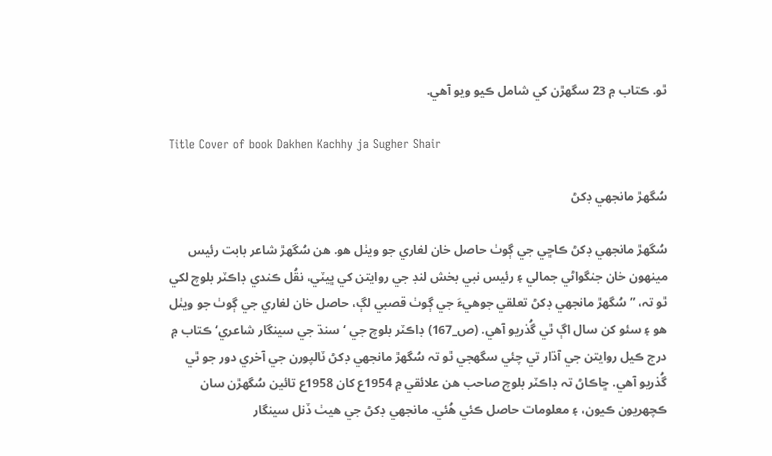ٿو. ڪتاب ۾ 23 سگهڙن کي شامل ڪيو ويو آھي.

Title Cover of book Dakhen Kachhy ja Sugher Shair

سُگهڙ مانجهي ڊکڻ

سُگهڙ مانجهي ڊکڻ ڪاڇي جي ڳوٺ حاصل خان لغاري جو ويٺل هو. هن سُگهڙ شاعر بابت رئيس مينھون خان جنگواڻي جمالي ۽ رئيس نبي بخش لنڊ جي روايتن کي ڀيٽي، نقُل ڪندي ڊاڪٽر بلوچ لکي ٿو تہ، ”سُگهڙ مانجهي ڊکڻ تعلقي جوهيءَ جي ڳوٺ قصبي لڳ، حاصل خان لغاري جي ڳوٺ جو ويٺل هو ۽ سئو کن سال اڳ ٿي گُذريو آهي. (ص_167) ڊاڪٽر بلوچ جي ‘سنڌ جي سينگار شاعري‘ ڪتاب ۾ درج ڪيل روايتن جي آڌار تي چئي سگهجي ٿو تہ سُگهڙ مانجهي ڊکڻ ٽالپورن جي آخري دور جو ٿي گُذريو آهي. ڇاڪاڻ تہ ڊاڪٽر بلوچ صاحب هن علائقي ۾ 1954ع کان 1958ع تائين سُگهڙن سان ڪچھريون ڪيون، ۽ معلومات حاصل ڪئي هُئي. مانجهي ڊکڻ جي هيٺ ڏنل سينگار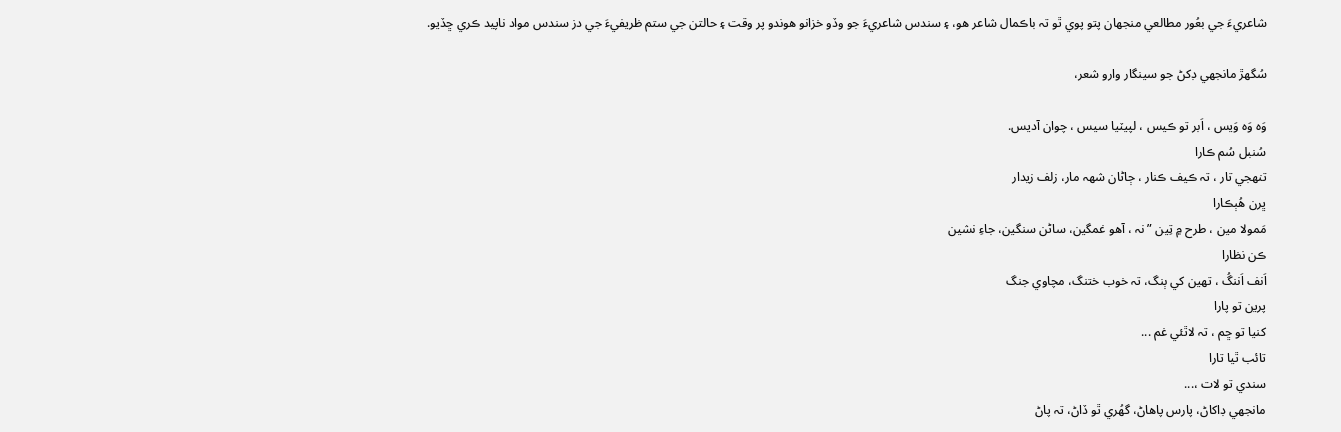شاعريءَ جي بعُور مطالعي منجهان پتو پوي ٿو تہ باڪمال شاعر هو، ۽ سندس شاعريءَ جو وڏو خزانو هوندو پر وقت ۽ حالتن جي ستم ظريفيءَ جي دز سندس مواد ناپيد ڪري ڇڏيو.

سُگهڙ مانجهي ڊکڻ جو سينگار وارو شعر،

وَه وَه وَيس ، اَبر تو ڪيس ، لپيٽيا سيس ، چوان آديس.
سُنبل سُم ڪارا
تنهجي تار ، تہ ڪيف ڪنار ، ڄاڻان شھہ مار، زلف زيدار
ڀرن هُٻڪارا
مَمولا مين ، طرح ۾ تِين ”نہ ، آهو غمگين، ساڻن سنگين، جاءِ نشين
ڪن نظارا
اَنف اَننگُ ، تھين کي ٻنگ، تہ خوب ختنگ، مچاوي جنگ
پرين تو پارا
کنيا تو ڇم ، تہ لاٿئي غم ...
تائب ٿيا تارا
سندي تو لات ،...
مانجهي ڊاکاڻ، پارس پاهاڻ، گهُري ٿو ڏاڻ، تہ پاڻ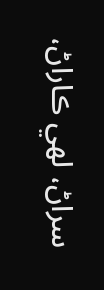سراڻ، لھي ڪاراڻ،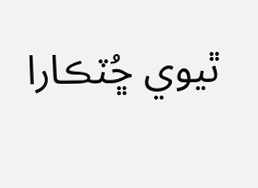ٿيوي ڇُٽڪارا